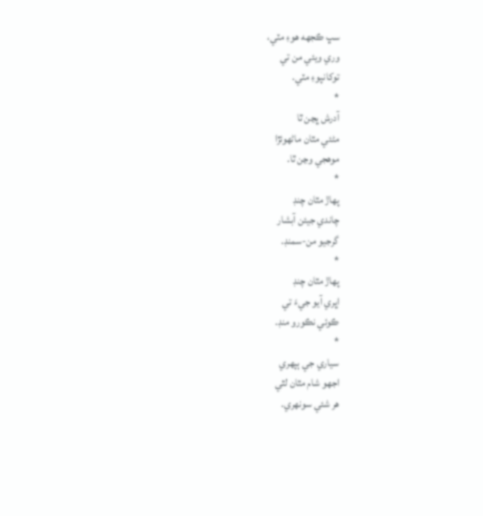سڀ ڪجهه هوءِ مٽي،
وري ويئي من تي
توکانپوءِ مٽي.
*
آدرش ڀڃن ٿا
مڻئي مٿان ماڻهوئڙا
موهجي وڃن ٿا.
*
پهاڙ مٿان چنڊ
چاندي جيئن آبشار
گرجيو من-سمنڊ.
*
پهاڙ مٿان چنڊ
اڀري آيو جيءَ تي
ڪوئي نڪورو منڊ.
*
سياري جي ٻپهري
اجهو شام مٿان لٿي
هر شئي سونهري.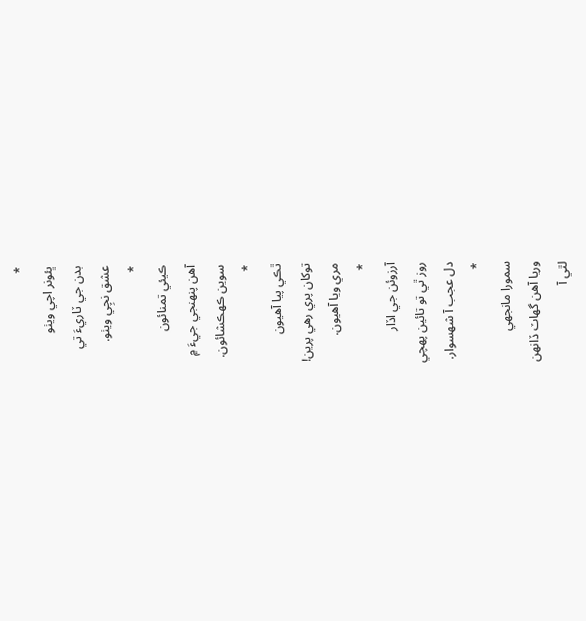*
ڀئونر اچي ويٺو
بدن جي ٽاريءَ تي
عشق نچِي ويٺو.
*
ڪيئي تمنائون
آهن پنهنجي جيءَ ۾
سوين ڪهڪشائون.
*
ٿڪي پيا آهيون
توکان پري رهي پرين!
مري ويا آهيون.
*
آرزوئن جي اڏار
روز ٿي تو تائين پهچي
دل عجب آ شهسوار.
*
سمورا مانجهي
وريا آهن گهاٽ ڏانهن
لٿي آ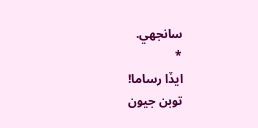سانجهي.
*
ايڏا رساما!
توبن جيون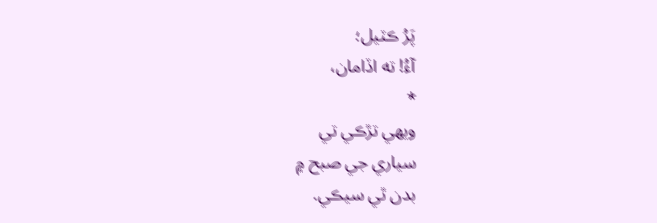پَرُ ڪٽيل؛
آءُ! ته اڏامان،
*
ويهي تڙڪي تي
سياري جي صبح ۾
بدن ٿي سيڪي.